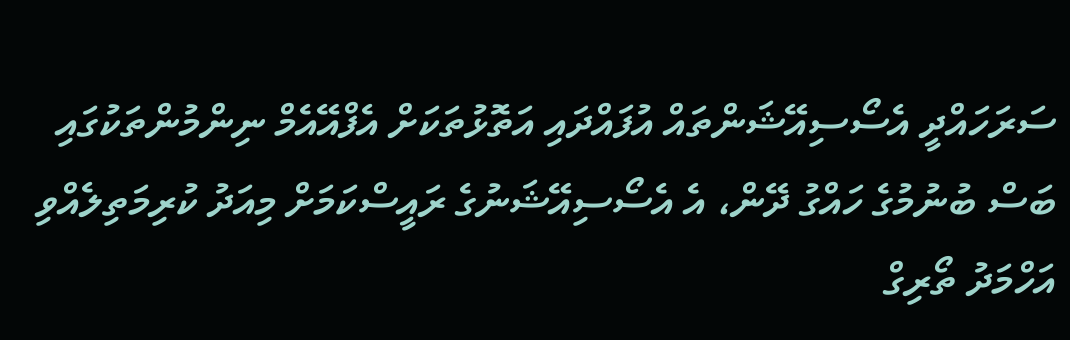ސަރަހައްދީ އެސޯސިއޭޝަންތައް އުފައްދައި އަތޮޅުތަކަށް އެފްއޭއެމް ނިންމުންތަކުގައި ބަސް ބުނުމުގެ ހައްގު ދޭން، އެ އެސޯސިއޭޝަނުގެ ރައީސްކަމަށް މިއަދު ކުރިމަތިލެއްވި އަހްމަދު ތޯރިގް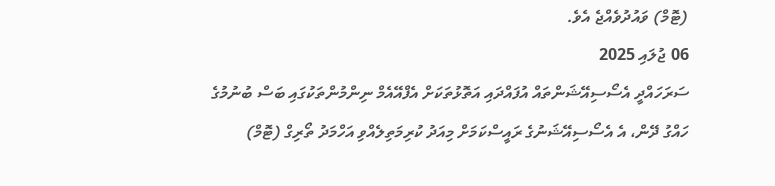(ޓޮމް) ވައުދުވެއްޖެ އެވެ.
06 ޖުލައި 2025
ސަރަހައްދީ އެސޯސިއޭޝަންތައް އުފައްދައި އަތޮޅުތަކަށް އެފްއޭއެމް ނިންމުންތަކުގައި ބަސް ބުނުމުގެ ހައްގު ދޭން، އެ އެސޯސިއޭޝަނުގެ ރައީސްކަމަށް މިއަދު ކުރިމަތިލެއްވި އަހްމަދު ތޯރިގް (ޓޮމް)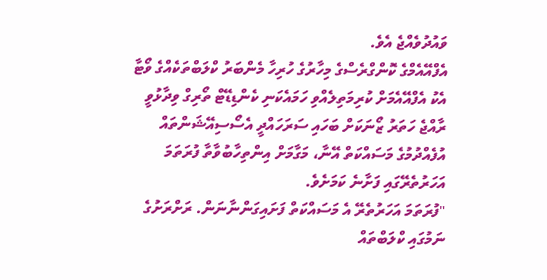ވައުދުވެއްޖެ އެވެ.
އެފްއޭއެމްގެ ކޮންގްރެސްގެ މިހާރުގެ ހުރިހާ މެންބަރު ކްލަބްތަކެއްގެ ވޯޓާ އެކު އެފްއޭއެމަށް ކުރިމަތިލެއްވި ހަމައެކަނި ކެންޑިޑޭޓް ތޯރިގް ވިދާޅުވީ ރާއްޖެ ހަތަރު ޒޯނަކަށް ބަހައި ސަރަހައްދީ އެސޯސިއޭޝަންތައް އުފެއްދުމުގެ މަސައްކަތް އޭނާ، މަގާމަށް އިންތިހާބުވާތާ ފުރަތަމަ އަހަރުތެރޭގައި ފަށާނެ ކަމަށެވެ.
"ފުރަތަމަ އަހަރުތެރޭ އެ މަސައްކަތް ފަށައިގަންނާނަން. ރަށްރަށުގެ ނަމުގައި ކްލަބްތައް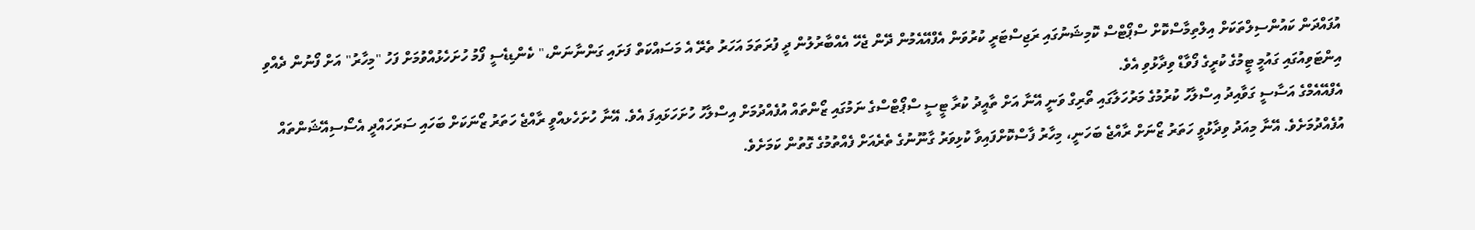އުފައްދަން ކައުންސިލްތަކަށް އިލްތިމާސްކޮށް ސްޕޯޓްސް ކޮމިޝަނުގައި ރަޖިސްޓަރީ ކުރުވަން އެފްއޭއެމުން ދޭން ޖެހޭ އެއްބާރުލުން ދީ ފުރަތަމަ އަހަރު ތެރޭ އެ މަސައްކަތް ފަށައި ގަންނާނަން،" ކެންޑިޑެސީ ފޯމު ހުށަހެޅުއްވުމަށް ފަހު "މިހާރު" އަށް ފޯނުން ދެއްވި އިންޓަވިއުގައި ގައުމީ ޓީމުގެ ކުރީގެ ފޯވާޑް ވިދާޅުވި އެވެ.
އެފްއޭއެމްގެ އަސާސީ ގަވާއިދު އިސްލާހު ކުރުމުގެ މަރުހަލާގައި ތޯރިގް ވަނީ އޭނާ އަށް ތާއީދު ކުރާ ޓީސީ ސްޕޯޓްސްގެ ނަމުގައި ޒޯންތައް އުފެއްދުމަށް އިސްލާހު ހުށަހަޅައިފަ އެވެ. އޭނާ ހުށަހެޅއްވީ ރާއްޖެ ހަތަރު ޒޯނަކަށް ބަހައި ސަރަހައްދީ އެސޯސިއޭޝަންތައް އުފެއްދުމަށެވެ. އޭނާ މިއަދު ވިދާޅުވީ ހަތަރު ޒޯނަށް ރާއްޖެ ބަހަނީ، މިހާރު ފާސްކޮށްފައިވާ ކުޅިވަރު ގާނޫނުގެ ތެރެއަށް ފެއްތުމުގެ ގޮތުން ކަމަށެވެ.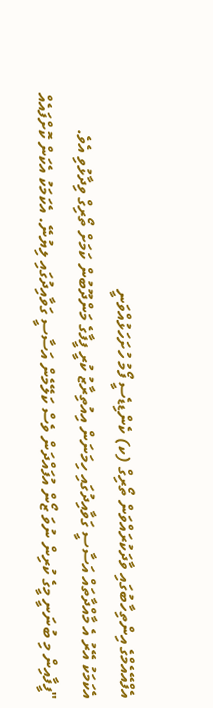އެފްއޭއެމްގެ އިންތިހާބުގައި ވާދަކުރައްވަން ތޯރިގް (ކ) ކެންޑިޑެސީ ފޯމު ހުށަހަޅުއްވަނީ
އެކަމަކު އޭރު އެ މާއްދާތައް އަސާސީ ގަވާއިދުގައި ހިމަނަން އިއުތިރާޒު ކުރީ ފީފާގެ މަންދޫބުން ކަމަށް ތޯރިގް ވިދާޅުވި އެވެ.
"ފީފާއިން މި ބުނަނީ މީގެ ކުރިން ނުވަ ޒޯން އުފައްދަން ވެސް ކަލޭމެން އަސާސީ ގަވާއިދުގައި ލިޔުނޭ. އެކަމަކު އެކަން ކޮށްފައެއް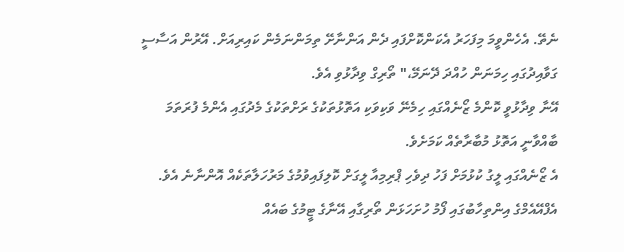ނެތޭ. އެހެންވީމަ މިފަހަރު އެކަންކޮށްފައި ދެން އަންނާށޭ ތިމަންނަމެން ކައިރިއަށް. އޭރުން އަސާސީ ގަވާއިދުގައި ހިމަނަން ހުއްދަ ދޭނަމޭ،" ތޯރިގް ވިދާޅުވި އެވެ.
އޭނާ ވިދާޅުވީ ކޮންމެ ޒޯނެއްގައި ހިމެނޭ ވަކިވަކި އަތޮޅުތަކުގެ ރަށްތަކުގެ މެދުގައި އެންމެ ފުރަތަމަ ބާއްވާނީ އަތޮޅު މުބާރާތެއް ކަމަށެވެ.
އެ ޒޯނެއްގައި ލީގު ކުޅުމަށް ފަހު ދިވެހި ޕްރިމިއާ ލީގަށް ކޮލިފައިވުމުގެ މަރުހަލާތަކެއް އޮންނާނެ އެވެ.
އެފްއޭއެމްގެ އިންތިހާބުގައި ފޯމު ހުށަހަޅަން ތޯރިގާއި އޭނާގެ ޓީމުގެ ބައެއް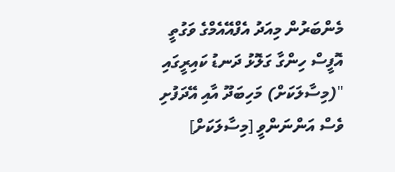މެންބަރުން މިއަދު އެފްއޭއެމްގެ ވަގުތީ އޮފީސް ހިންގާ ގަލޮޅު ދަނޑު ކައިރީގައި
"(މިސާލަކަށް) މަހިބަދޫ އާއި އޭދަފުށި ވެސް އަންނަންވީ [މިސާލަކަށް]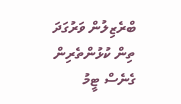ބްރެޒިލުން ވަރުގަދަ ތިން ކުޅުންތެރިން ގެނެސް ޓީމު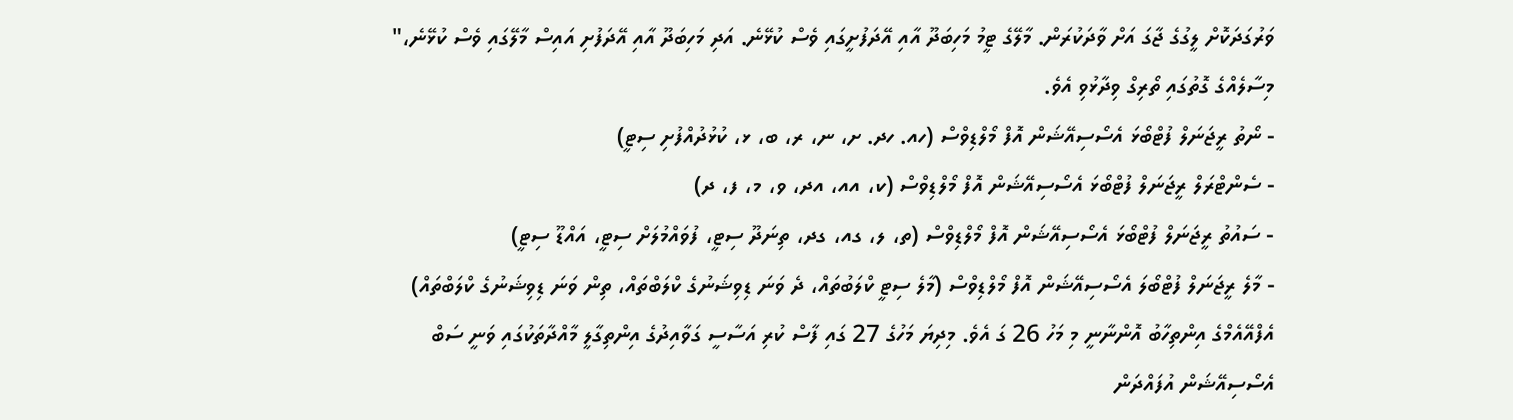ވަރުގަދަކޮށް ލީގުގެ ޖާގަ އަށް ވާދަކުރަން. މާލޭގެ ޓީމު މަހިބަދޫ އާއި އޭދަފުށީގައި ވެސް ކުޅޭނެ. އަދި މަހިބަދޫ އާއި އޭދަފުށި އައިސް މާލޭގައި ވެސް ކުޅޭނެ،" މިސާލެއްގެ ގޮތުގައި ތޯރިގް ވިދާޅުވި އެވެ.
- ނޯތު ރީޖަނަލް ފުޓްބޯޅަ އެސޯސިއޭޝަން އޮފް މޯލްޑިވްސް (ހއ. ހދ. ށ، ނ، ރ، ބ، ޅ، ކުޅުދުއްފުށި ސިޓީ)
- ސެންޓްރަލް ރީޖަނަލް ފުޓްބޯޅަ އެސޯސިއޭޝަން އޮފް މޯލްޑިވްސް (ކ، އއ، އދ، ވ، މ، ފ، ދ)
- ސައުތު ރީޖަނަލް ފުޓްބޯޅަ އެސޯސިއޭޝަން އޮފް މޯލްޑިވްސް (ތ، ލ، ގއ، ގދ، ތިނަދޫ ސިޓީ، ފުވައްމުލަށް ސިޓީ، އައްޑޫ ސިޓީ)
- މާލެ ރީޖަނަލް ފުޓްބޯލަ އެސޯސިއޭޝަން އޮފް މޯލްޑިވްސް (މާލެ ސިޓީ ކްލަބުތައް، ދެ ވަނަ ޑިވިޝަނުގެ ކްލަބްތައް، ތިން ވަނަ ޑިވިޝަނުގެ ކްލަބްތައް)
އެފްއޭއެމްގެ އިންތިހާބު އޮންނާނީ މި މަހު 26 ގަ އެވެ. މިދިޔަ މަހުގެ 27 ގައި ފާސް ކުރި އަސާސީ ގަވާއިދުގެ އިންތިގާލީ މާއްދާތަކުގައި ވަނީ ސަބް އެސޯސިއޭޝަން އުފައްދަން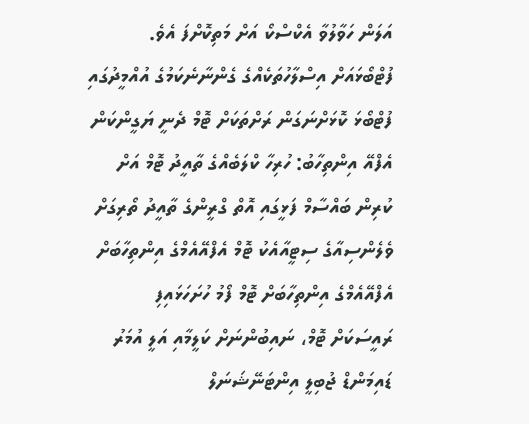އަލަން ހަވާލުވާ އެކްސްކޯ އަށް މަތިކޮށްފަ އެވެ.
ފުޓްބޯޅައަށް އިސްލާހުތަކެއްގެ ގެންނާނެކަމުގެ އުއްމީދުގައި
ފުޓްބޯޅަ ކޮޅަށްނަގަން ރަށްތަކަށް ޓޮމް ދެނީ ޔަގީންކަން
އެފްއޭ އިންތިހާބު: ހުރިހާ ކްލަބެއްގެ ތާއީދު ޓޮމް އަށް
ކުރިން ބައްސާމް ފަޅީގައި އޮތް ގްރީންގެ ތާއީދު ތޯރިގަށް
ވެލެންސިއާގެ ސިޓީއާއެކު ޓޮމް އެފްއޭއެމްގެ އިންތިހާބަށް
އެފްއޭއެމްގެ އިންތިހާބަށް ޓޮމް ފޯމު ހުށަހަޅައިފި
ރައީސަކަށް ޓޮމް، ނައިބުންނަށް ކަލީމާއި އަލީ އުމަރު
ޑައިމަންޑް ޖުބިލީ އިންޓަނޭޝަނަލް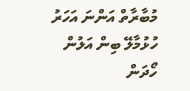މުބާރާތް އަންނަ އަހަރު
ހުޅުމާލޭ ބިން އަލުން ހޯދަން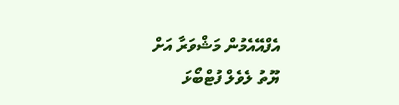އެފްއޭއެމުން މަޝްވަރާ އަށް
ޔޫތު ލެވެލް ފުޓްބޯޅަ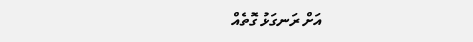އަށް ރަނގަޅު ގޮތެއް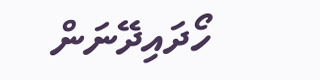ހޯދައިދޭނަން